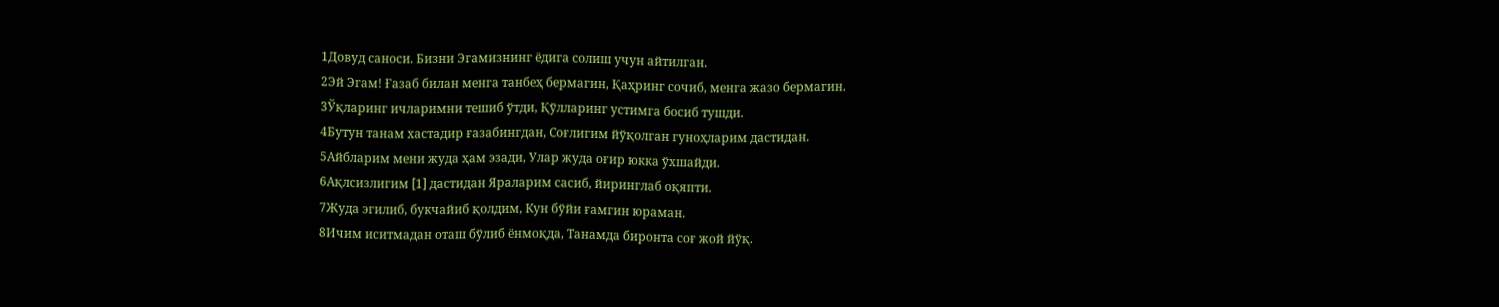1Довуд саноси. Бизни Эгамизнинг ёдига солиш учун айтилган.
2Эй Эгам! Ғазаб билан менга танбеҳ бермагин, Қаҳринг сочиб, менга жазо бермагин.
3Ўқларинг ичларимни тешиб ўтди, Қўлларинг устимга босиб тушди.
4Бутун танам хастадир ғазабингдан, Соғлигим йўқолган гуноҳларим дастидан.
5Айбларим мени жуда ҳам эзади, Улар жуда оғир юкка ўхшайди.
6Ақлсизлигим [1] дастидан Яраларим сасиб, йиринглаб оқяпти.
7Жуда эгилиб, букчайиб қолдим, Кун бўйи ғамгин юраман.
8Ичим иситмадан оташ бўлиб ёнмоқда, Танамда биронта соғ жой йўқ.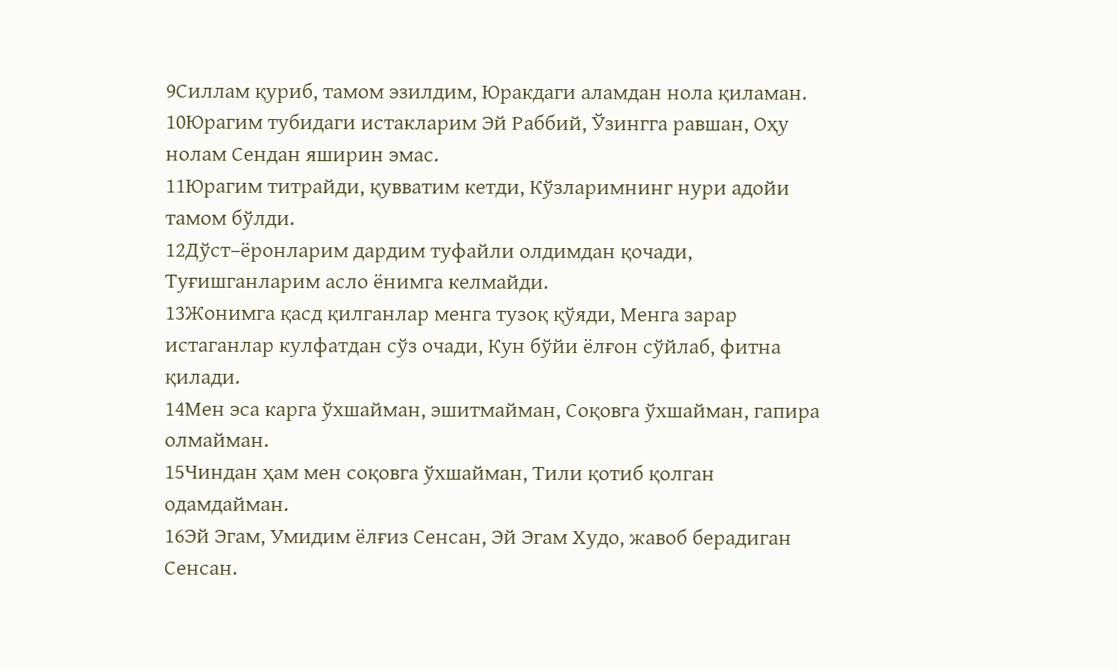9Силлам қуриб, тамом эзилдим, Юракдаги аламдан нола қиламан.
10Юрагим тубидаги истакларим Эй Раббий, Ўзингга равшан, Оҳу нолам Сендан яширин эмас.
11Юрагим титрайди, қувватим кетди, Кўзларимнинг нури адойи тамом бўлди.
12Дўст–ёронларим дардим туфайли олдимдан қочади, Туғишганларим асло ёнимга келмайди.
13Жонимга қасд қилганлар менга тузоқ қўяди, Менга зарар истаганлар кулфатдан сўз очади, Кун бўйи ёлғон сўйлаб, фитна қилади.
14Мен эса карга ўхшайман, эшитмайман, Соқовга ўхшайман, гапира олмайман.
15Чиндан ҳам мен соқовга ўхшайман, Тили қотиб қолган одамдайман.
16Эй Эгам, Умидим ёлғиз Сенсан, Эй Эгам Худо, жавоб берадиган Сенсан.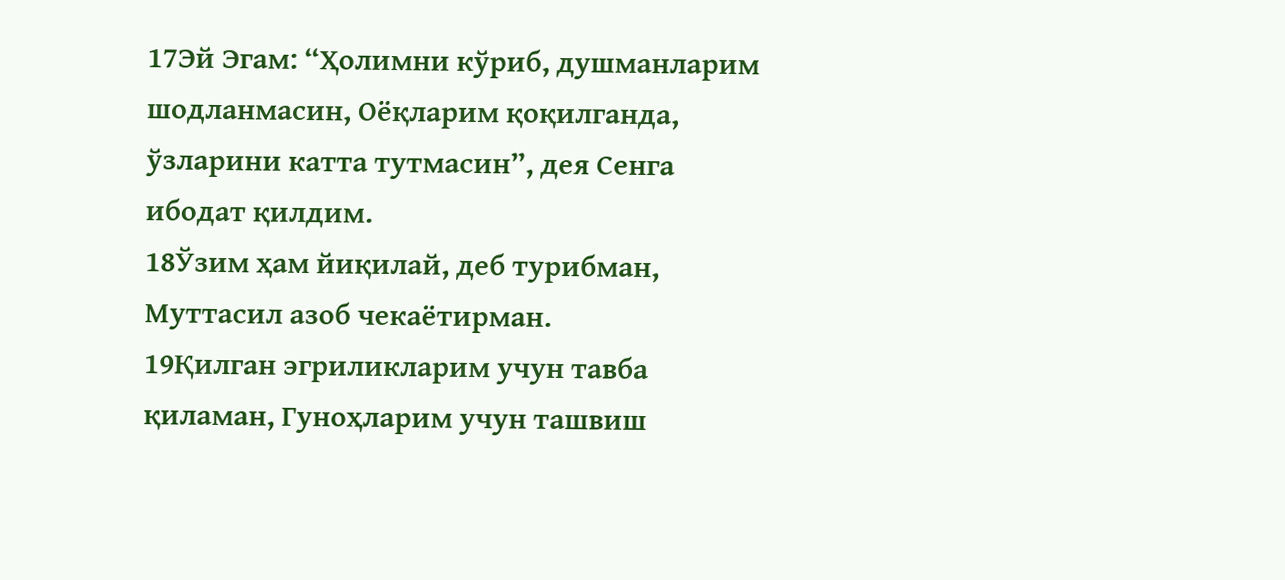17Эй Эгам: “Ҳолимни кўриб, душманларим шодланмасин, Оёқларим қоқилганда, ўзларини катта тутмасин”, дея Сенга ибодат қилдим.
18Ўзим ҳам йиқилай, деб турибман, Муттасил азоб чекаётирман.
19Қилган эгриликларим учун тавба қиламан, Гуноҳларим учун ташвиш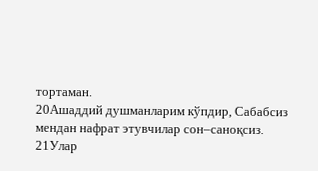тортаман.
20Ашаддий душманларим кўпдир, Сабабсиз мендан нафрат этувчилар сон–саноқсиз.
21Улар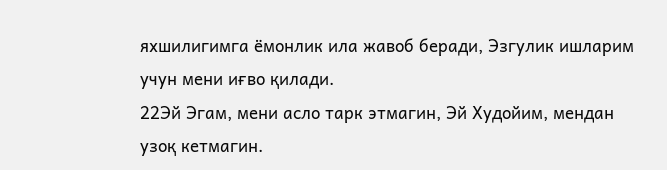яхшилигимга ёмонлик ила жавоб беради, Эзгулик ишларим учун мени иғво қилади.
22Эй Эгам, мени асло тарк этмагин, Эй Худойим, мендан узоқ кетмагин.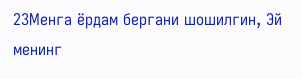23Менга ёрдам бергани шошилгин, Эй менинг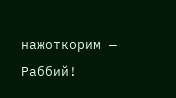нажоткорим — Раббий!